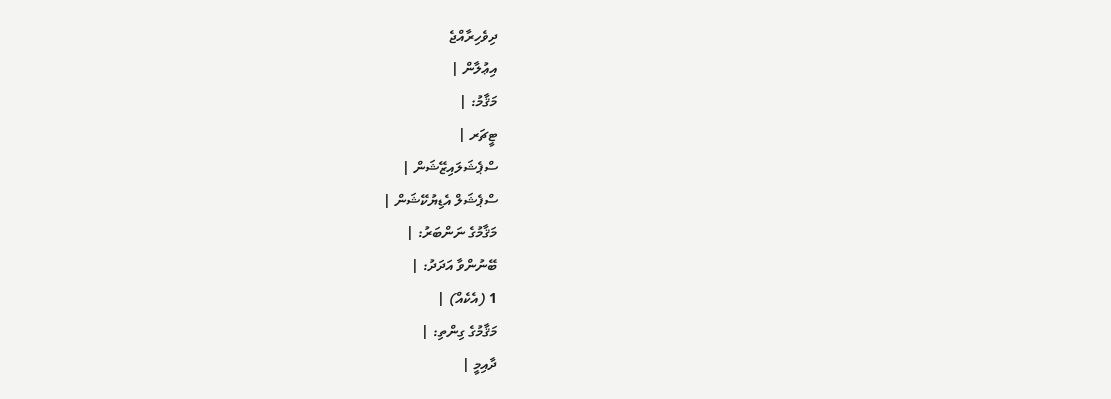ދިވެހިރާއްޖެ
އިޢުލާން |
މަޤާމު: |
ޓީޗަރ |
ސްޕެޝަލައިޒޭޝަން |
ސްޕެޝަލް އެޑިޔުކޭޝަން |
މަޤާމުގެ ނަންބަރު: |
ބޭނުންވާ އަދަދު: |
1 (އެކެއް) |
މަޤާމުގެ ގިންތި: |
ދާއިމީ |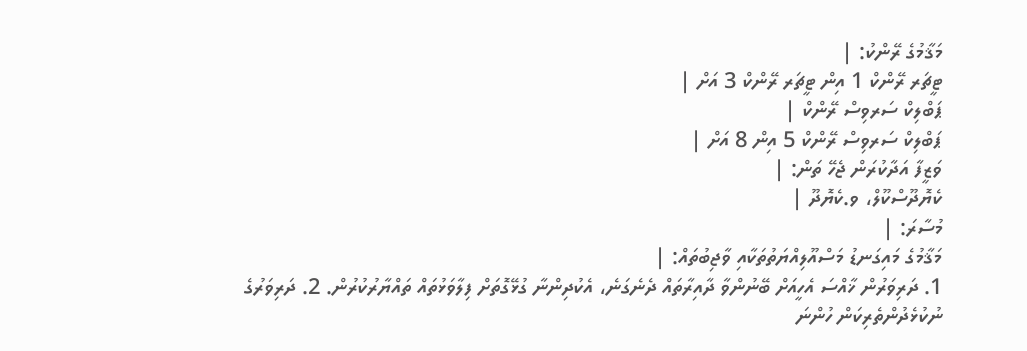މަޤާމުގެ ރޭންކު: |
ޓީޗަރ ރޭންކް 1 އިން ޓީޗަރ ރޭންކް 3 އަށް |
ޕަބްލިކް ސަރވިސް ރޭންކް |
ޕަބްލިކް ސަރވިސް ރޭންކް 5 އިން 8 އަށް |
ވަޒީފާ އަދާކުރަން ޖެހޭ ތަން: |
ކެޔޮދޫސްކޫލް، ވ.ކެޔޮދޫ |
މުސާރަ: |
މަޤާމުގެ މައިގަނޑު މަސްއޫލިއްޔަތުތަކާއި ވާޖިބުތައް: |
1. ދަރިވަރުން ޚާއްސަ އެހީއަށް ބޭނުންވާ ދާއިރާތައް ދެނެގަނެ، އެކުދިންނާ ގުޅޭގޮތަށް ފިލާވަޅުތައް ތައްޔާރުކުރުން. 2. ދަރިވަރުގެ ނުކުޅެދުންތެރިކަން ހުންނަ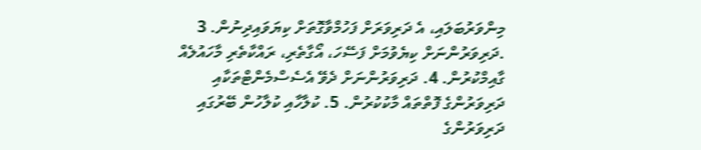މިންވަރުބަލައި، އެ ދަރިވަރަށް ފަހުމްވާގޮތަށް ކިޔަވައިދިނުން. 3 .ދަރިވަރުންނަށް ކިޔެވުމަށް ފަސޭހަ، އޯގާތެރި، ރައްކާތެރި މާހައުލެއް ގާއިމްކުރުން. 4. ދަރިވަރުންނަށް ދެވޭ އެސެސްމެންޓްތަކާއި ދަރިވަރުންގެ ފޮތްތައް މާކުކުރުން. 5. ކުލާހާއި ކުލާހުން ބޭރުގައި ދަރިވަރުންގެ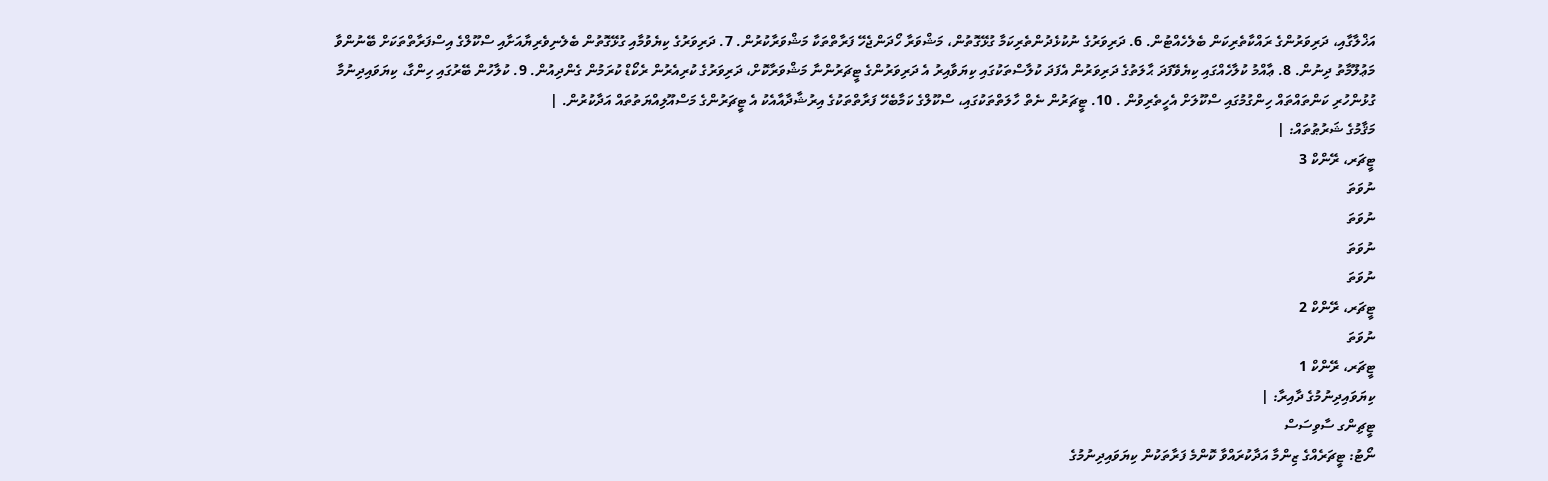އަޚްލާގާއި، ދަރިވަރުންގެ ރައްކާތެރިކަން ބެލެހެއްޓުން. 6. ދަރިވަރުގެ ނުކުޅެދުންތެރިކަމާ ގުޅޭގޮތުން، މަޝްވަރާ ހޯދަންޖެހޭ ފަރާތްތަކާ މަޝްވަރާކުރުން. 7. ދަރިވަރުގެ ކިޔެވުމާއި ގުޅޭގޮތުން ބެލެނިވެރިޔާއަށާއި ސްކޫލްގެ އިސްފަރާތްތަކަށް ބޭނުންވާ މަޢުލޫމާތު ދިނުން. 8. ޢާއްމު ކުލާހެއްގައި ކިޔެވޭފަދަ ޙާލަތުގެ ދަރިވަރުން އެފަދަ ކުލާސްތަކުގައި ކިޔަވާއިރު އެ ދަރިވަރުންގެ ޓީޗަރުންނާ މަޝްވަރާކޮށް، ދަރިވަރުގެ ކުރިއެރުން ރެކޯޑް ކުރަމުން ގެންދިއުން. 9. ކުލާހުން ބޭރުގައި ހިންގާ، ކިޔަވައިދިނުމާ ގުޅުންހުރި ކަންތައްތައް ހިންގުމުގައި ސްކޫލަށް އެހީތެރިވުން . 10. ޓީޗަރުން ނެތް ހާލަތްތަކުގައި، ސްކޫލްގެ ކަމާބެހޭ ފަރާތްތަކުގެ އިރުޝާދާއާއެކު އެ ޓީޗަރުންގެ މަސްއޫލިއްޔަތުތައް އަދާކުރުން. |
މަޤާމުގެ ޝަރުޠުތައް: |
ޓީޗަރ، ރޭންކް 3
ނުވަތަ
ނުވަތަ
ނުވަތަ
ނުވަތަ
ޓީޗަރ، ރޭންކް 2
ނުވަތަ
ޓީޗަރ، ރޭންކް 1
ކިޔަވައިދިނުމުގެ ދާއިރާ: |
ޓީޗިންގ ސާވިސަސް
ނޯޓު: ޓީޗަރެއްގެ ޒިންމާ އަދާކުރައްވާ ކޮންމެ ފަރާތަކުން ކިޔަވައިދިނުމުގެ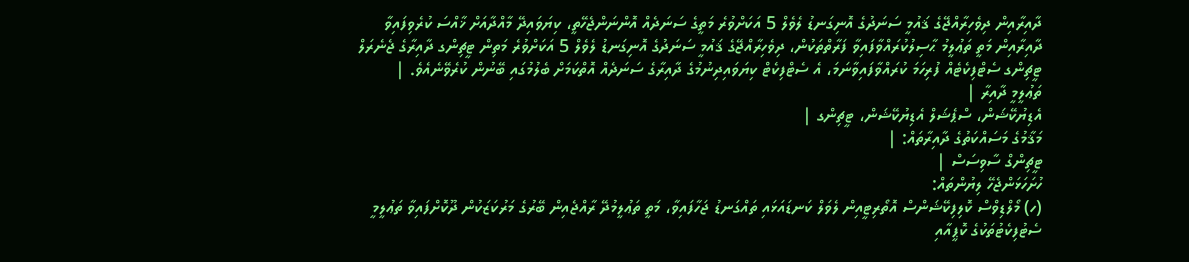ދާއިރާއިން ދިވެހިރާއްޖޭގެ ޤައުމީ ސަނަދުގެ އޮނިގަނޑު ލެވެލް 5 އަކަށްވުރެ މަތީގެ ސަނަދެއް އޮންނަންޖެހޭތީ، ކިޔަވައިދޭ މާއްދާއަށް ޚާއްސަ ކުރެވިފައިވާ ދާއިރާއިން މަތީ ތަޢުލީމު ޙާސިލުކުރައްވާފައިވާ ފަރާތްތަކުން، ދިވެހިރާއްޖޭގެ ޤައުމީ ސަނަދުގެ އޮނިގަނޑު ލެވެލް 5 އަކަށްވުރެ މަތިން ޓީޗިންގ ދާއިރާގެ ޖެނެރަލް ޓީޗިންގ ސެޓްފިކެޓެއް ފުރިހަމަ ކުރައްވާފައިވާނަމަ، އެ ސެޓްފިކެޓް ކިޔަވައިދިނުމުގެ ދާއިރާގެ ސަނަދެއް އޮތްކަމަށް ބެލުމުގައި ބޭނުން ކުރެވޭނެއެވެ. |
ތަޢުލީމީ ދާއިރާ |
އެޑިޔުކޭޝަން، ސްޕެޝަލް އެޑިޔުކޭޝަން، ޓީޗިންގ |
މަޤާމުގެ މަސައްކަތުގެ ދާއިރާތައް: |
ޓީޗިންގް ސާވިސަސް |
ހުށަހަޅަންޖެހޭ ލިޔުންތައް:
(ހ) މޯލްޑިވްސް ކޮލިފިކޭޝަންސް އޮތޯރިޓީއިން ލެވަލް ކަނޑައަޅައި ތައްގަނޑު ޖަހާފައިވާ، މަތީ ތަޢުލީމުދޭ ރާއްޖެއިން ބޭރުގެ މަރުކަޒަކުން ދޫކޮށްފައިވާ ތަޢުލީމީ ސެޓުފިކެޓުތަކުގެ ކޮޕީއާއި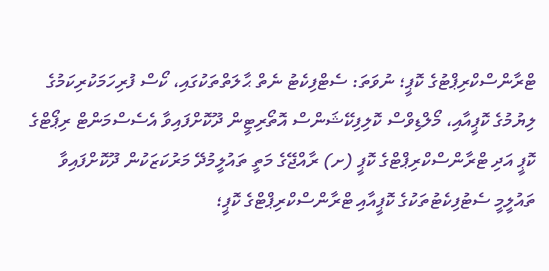ޓްރާންސްކްރިޕްޓުގެ ކޮޕީ؛ ނުވަތަ: ސެޓްފިކެޓު ނެތް ޙާލަތްތަކުގައި، ކޯސް ފުރިހަމަކުރިކަމުގެ ލިޔުމުގެ ކޮޕީއާއި، މޯލްޑިވްސް ކޮލިފިކޭޝަންސް އޮތޯރިޓީން ދޫކޮށްފައިވާ އެސެސްމަންޓް ރިޕޯޓްގެ ކޮޕީ އަދި ޓްރާންސްކްރިޕްޓްގެ ކޮޕީ (ށ) ރާއްޖޭގެ މަތީ ތައުލީމުދޭ މަރުކަޒަކުން ދޫކޮށްފައިވާ ތައުލީމީ ސެޓުފިކެޓުތަކުގެ ކޮޕީއާއި ޓްރާންސްކްރިޕްޓްގެ ކޮޕީ؛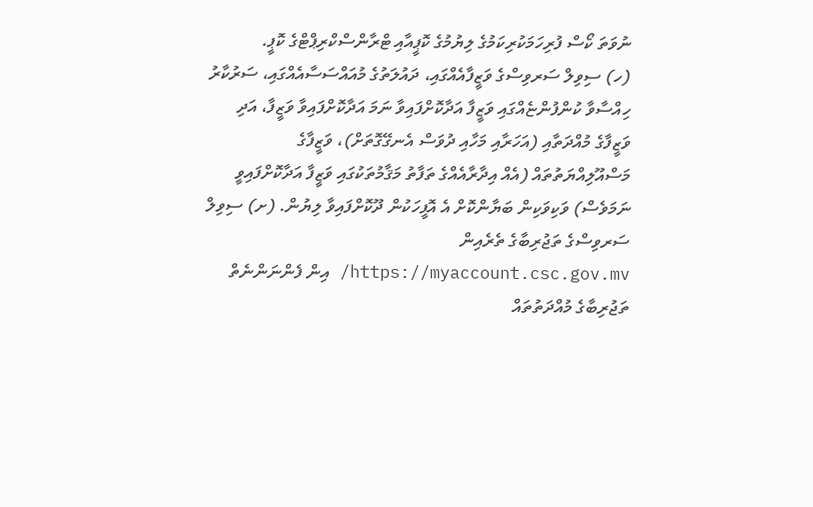ނުވަތަ ކޯސް ފުރިހަމަކުރިކަމުގެ ލިޔުމުގެ ކޮޕީއާއި ޓްރާންސްކްރިޕްޓްގެ ކޮޕީ.
(ހ) ސިވިލް ސަރވިސްގެ ވަޒީފާއެއްގައި، ދައުލަތުގެ މުއައްސަސާއެއްގައި، ސަރުކާރު ހިއްސާވާ ކުންފުންޏެއްގައި ވަޒީފާ އަދާކޮށްފައިވާ ނަމަ އަދާކޮށްފައިވާ ވަޒީފާ، އަދި ވަޒީފާގެ މުއްދަތާއި (އަހަރާއި މަހާއި ދުވަސް އެނގޭގޮތަށް)، ވަޒީފާގެ މަސްއޫލިއްޔަތުތައް (އެއް އިދާރާއެއްގެ ތަފާތު މަޤާމުތަކުގައި ވަޒީފާ އަދާކޮށްފައިވީ ނަމަވެސް) ވަކިވަކިން ބަޔާންކޮށް އެ އޮފީހަކުން ދޫކޮށްފައިވާ ލިޔުން. (ށ) ސިވިލް ސަރވިސްގެ ތަޖުރިބާގެ ތެރެއިން https://myaccount.csc.gov.mv/ އިން ފެންނަންނެތް ތަޖުރިބާގެ މުއްދަތުތައް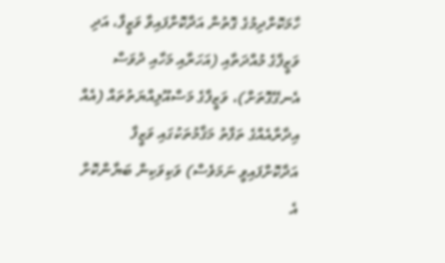ހާމަކޮށްދިމުގެ ގޮތުން އަދާކޮށްފައިވާ ވަޒީފާ، އަދި ވަޒީފާގެ މުއްދަތާއި (އަހަރާއި މަހާއި ދުވަސް އެނގޭގޮތަށް)، ވަޒީފާގެ މަސްއޫލިއްޔަތުތައް (އެއް އިދާރާއެއްގެ ތަފާތު މަޤާމުތަކުގައި ވަޒީފާ އަދާކޮށްފައިވީ ނަމަވެސް) ވަކިވަކިން ބަޔާންކޮށް އެ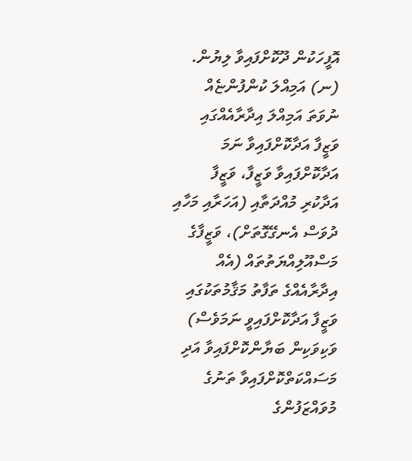އޮފީހަކުން ދޫކޮށްފައިވާ ލިޔުން. (ނ) އަމިއްލަ ކުންފުންޏެއް ނުވަތަ އަމިއްލަ އިދާރާއެއްގައި ވަޒީފާ އަދާކޮށްފައިވާ ނަމަ އަދާކޮށްފައިވާ ވަޒީފާ، ވަޒީފާ އަދާކުރި މުއްދަތާއި (އަހަރާއި މަހާއި ދުވަސް އެނގޭގޮތަށް)، ވަޒީފާގެ މަސްއޫލިއްޔަތުތައް (އެއް އިދާރާއެއްގެ ތަފާތު މަޤާމުތަކުގައި ވަޒީފާ އަދާކޮށްފައިވީ ނަމަވެސް) ވަކިވަކިން ބަޔާންކޮށްފައިވާ އަދި މަސައްކަތްކޮށްފައިވާ ތަނުގެ މުވައްޒަފުންގެ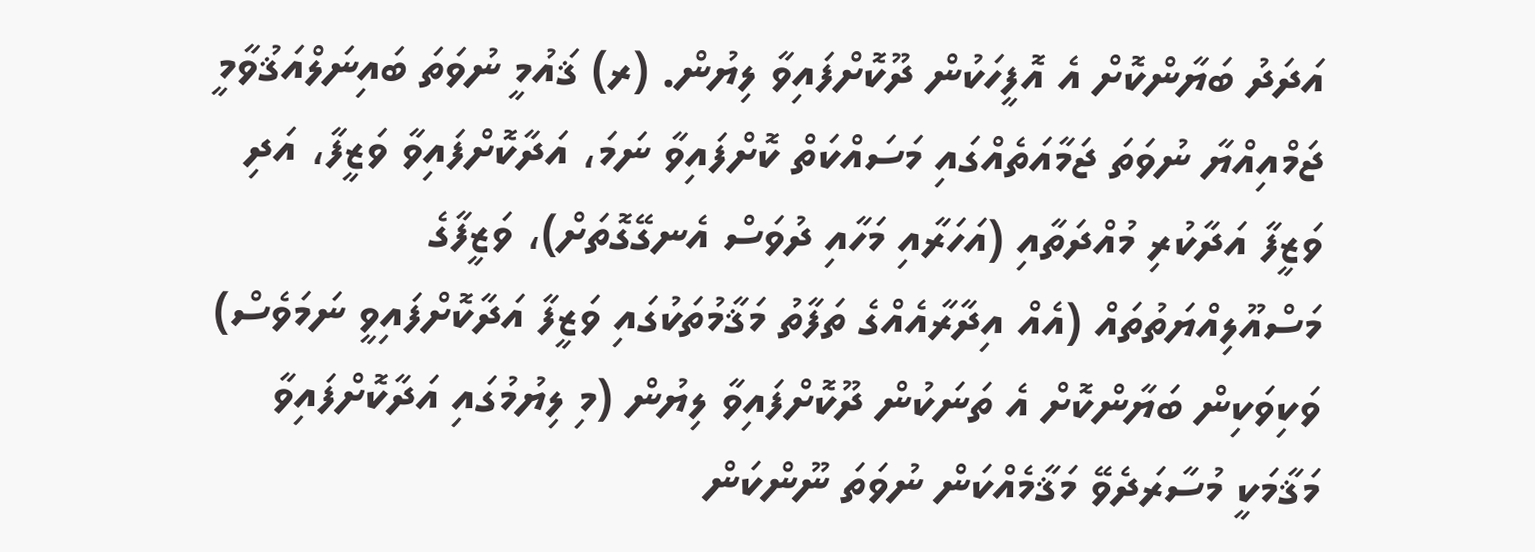އަދަދު ބަޔާންކޮށް އެ އޮފީހަކުން ދޫކޮށްފައިވާ ލިޔުން. (ރ) ޤައުމީ ނުވަތަ ބައިނަލްއަޤުވާމީ ޖަމްއިއްޔާ ނުވަތަ ޖަމާއަތެއްގައި މަސައްކަތް ކޮށްފައިވާ ނަމަ، އަދާކޮށްފައިވާ ވަޒީފާ، އަދި ވަޒީފާ އަދާކުރި މުއްދަތާއި (އަހަރާއި މަހާއި ދުވަސް އެނގޭގޮތަށް)، ވަޒީފާގެ މަސްއޫލިއްޔަތުތައް (އެއް އިދާރާއެއްގެ ތަފާތު މަޤާމުތަކުގައި ވަޒީފާ އަދާކޮށްފައިވީ ނަމަވެސް) ވަކިވަކިން ބަޔާންކޮށް އެ ތަނަކުން ދޫކޮށްފައިވާ ލިޔުން (މި ލިޔުމުގައި އަދާކޮށްފައިވާ މަޤާމަކީ މުސާރަދެވޭ މަޤާމެއްކަން ނުވަތަ ނޫންކަން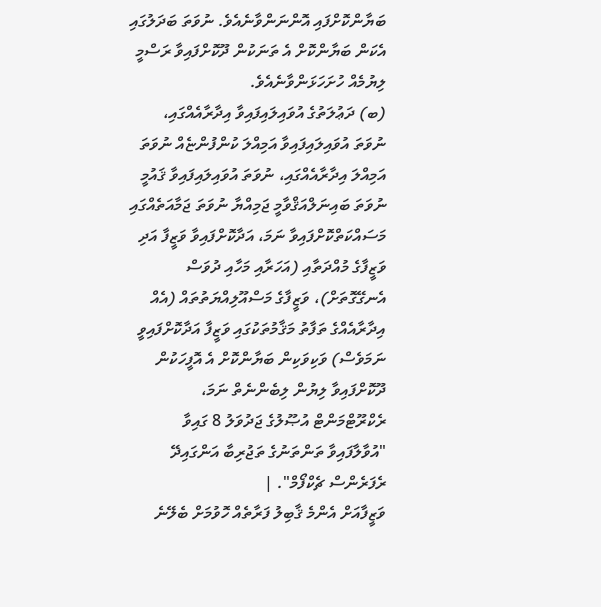ބަޔާންކޮށްފައި އޮންނަންވާނެއެވެ. ނުވަތަ ބަދަލުގައި އެކަން ބަޔާންކޮށް އެ ތަނަކުން ދޫކޮށްފައިވާ ރަސްމީ ލިޔުމެއް ހުށަހަޅަންވާނެއެވެ.
(ބ) ދަޢުލަތުގެ އުވައިލައިފައިވާ އިދާރާއެއްގައި، ނުވަތަ އުވައިލައިފައިވާ އަމިއްލަ ކުންފުންޏެއް ނުވަތަ އަމިއްލަ އިދާރާއެއްގައި، ނުވަތަ އުވައިލައިފައިވާ ޤައުމީ ނުވަތަ ބައިނަލްއަޤްވާމީ ޖަމިއްޔާ ނުވަތަ ޖަމާއަތެއްގައި މަސައްކަތްކޮށްފައިވާ ނަމަ، އަދާކޮށްފައިވާ ވަޒީފާ އަދި ވަޒީފާގެ މުއްދަތާއި (އަހަރާއި މަހާއި ދުވަސް އެނގޭގޮތަށް)، ވަޒީފާގެ މަސްއޫލިއްޔަތުތައް (އެއް އިދާރާއެއްގެ ތަފާތު މަޤާމުތަކުގައި ވަޒީފާ އަދާކޮށްފައިވީ ނަމަވެސް) ވަކިވަކިން ބަޔާންކޮށް އެ އޮފީހަކުން ދޫކޮށްފައިވާ ލިޔުން ލިބެންނެތް ނަމަ، ރެކްރޫޓްމަންޓް އުޞޫލުގެ ޖަދުވަލު 8 ގައިވާ "އުވާލާފައިވާ ތަންތަނުގެ ތަޖުރިބާ އަންގައިދޭ ރެފަރެންސް ޗެކްފޯމް". |
ވަޒީފާއަށް އެންމެ ޤާބިލު ފަރާތެއް ހޮވުމަށް ބެލޭނެ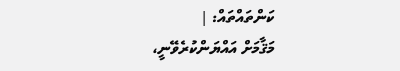ކަންތައްތައް: |
މަޤާމަށް އައްޔަންކުރެވޭނީ،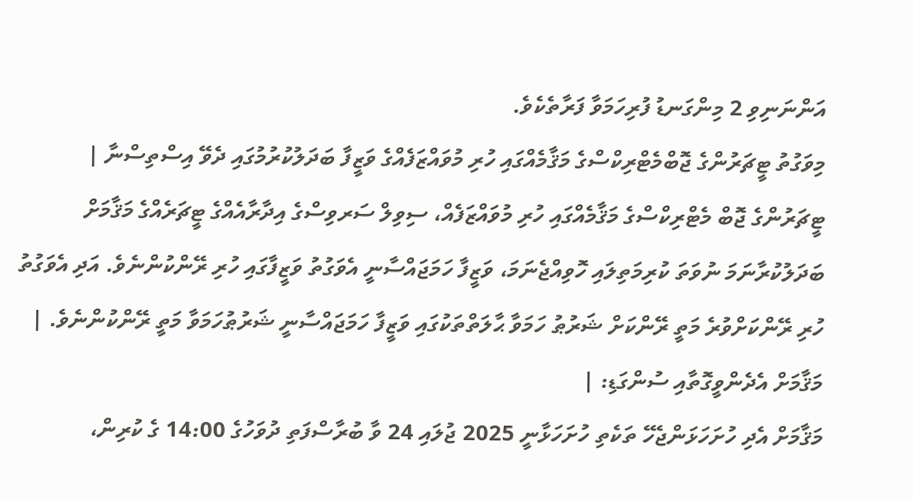އަންނަނިވި 2 މިންގަނޑު ފުރިހަމަވާ ފަރާތެކެވެ.
މިވަގުތު ޓީޗަރުންގެ ޖޮބްމެޓްރިކްސްގެ މަޤާމެއްގައި ހުރި މުވައްޒަފެއްގެ ވަޒީފާ ބަދަލުކުރުމުގައި ދެވޭ އިސްތިސްނާ |
ޓީޗަރުންގެ ޖޮބް މެޓްރިކްސްގެ މަޤާމެއްގައި ހުރި މުވައްޒަފެއް، ސިވިލް ސަރވިސްގެ އިދާރާއެއްގެ ޓީޗަރެއްގެ މަޤާމަށް ބަދަލުކުރާނަމަ ނުވަތަ ކުރިމަތިލައި ހޮވިއްޖެނަމަ، ވަޒީފާ ހަމަޖައްސާނީ އެވަގުތު ވަޒީފާގައި ހުރި ރޭންކުންނެވެ. އަދި އެވަގުތު ހުރި ރޭންކަށްވުރެ މަތީ ރޭންކަށް ޝަރުޠު ހަމަވާ ޙާލަތްތަކުގައި ވަޒީފާ ހަމަޖައްސާނީ ޝަރުޠުހަމަވާ މަތީ ރޭންކުންނެވެ. |
މަޤާމަށް އެދެންވީގޮތާއި ސުންގަޑި: |
މަޤާމަށް އެދި ހުށަހަޅަންޖެހޭ ތަކެތި ހުށަހަޅާނީ 2025 ޖުލައި 24 ވާ ބުރާސްފަތި ދުވަހުގެ 14:00 ގެ ކުރިން،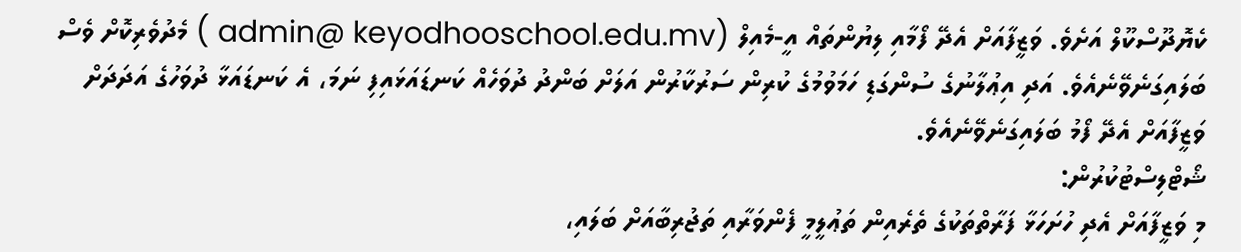ކެޔޮދޫސްކޫލް އަށެވެ. ވަޒީފާއަށް އެދޭ ފޯމާއި ލިޔުންތައް އީ-މެއިލް (admin@ keyodhooschool.edu.mv ) މެދުވެރިކޮށް ވެސް ބަލައިގަނެވޭނެއެވެ. އަދި އިޢުލާނުގެ ސުންގަޑި ހަމަވުމުގެ ކުރިން ސަރުކާރުން އަލަށް ބަންދު ދުވަހެއް ކަނޑައަޅައިފި ނަމަ، އެ ކަނޑައަޅާ ދުވަހުގެ އަދަދަށް ވަޒީފާއަށް އެދޭ ފޯމު ބަލައިގަނެވޭނެއެވެ.
ޝޯޓްލިސްޓުކުރުން:
މި ވަޒީފާއަށް އެދި ހުށަހަޅާ ފަރާތްތަކުގެ ތެރެއިން ތަޢުލީމީ ފެންވަރާއި ތަޖުރިބާއަށް ބަލައި،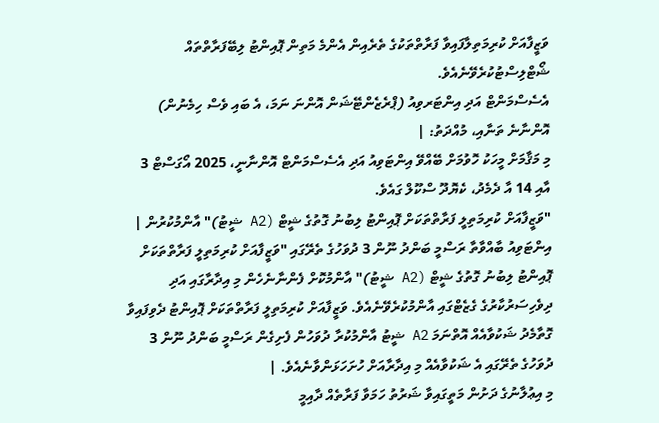ވަޒީފާއަށް ކުރިމަތިލާފައިވާ ފަރާތްތަކުގެ ތެރެއިން އެންމެ މަތިން ޕޮއިންޓު ލިބޭފަރާތްތައް ޝޯޓްލިސްޓުކުރެވޭނެއެވެ.
އެސެސްމަންޓް އަދި އިންޓަރވިއު (ޕްރެޒެންޓޭޝަން އޮންނަ ނަމަ، އެ ބައި ވެސް ހިމެނުން) އޮންނާނެ ތަނާއި، މުއްދަތު: |
މި މަޤާމަށް މީހަކު ހޮވުމަށް ބޭއްވޭ އިންޓަވިއު އަދި އެސެސްމަންޓް އޮންނާނީ، 2025 އޯގަސްޓް 3 އާއި 14 އާ ދެމެދު، ކެޔޮދޫ ސްކޫލް ގައެވެ.
"ވަޒީފާއަށް ކުރިމަތިލީ ފަރާތްތަކަށް ޕޮއިންޓު ލިބުނު ގޮތުގެ ޝީޓް (A2 ޝީޓު)" އާންމުކުރުން |
އިންޓަވިއު ބާއްވާތާ ރަސްމީ ބަންދު ނޫން 3 ދުވަހުގެ ތެރޭގައި "ވަޒީފާއަށް ކުރިމަތިލީ ފަރާތްތަކަށް ޕޮއިންޓު ލިބުނު ގޮތުގެ ޝީޓް (A2 ޝީޓު)" އާންމުކޮށް ފެންނާނެހެން މި އިދާރާގައި އަދި ދިވެހިސަރުކާރުގެ ގެޒެޓްގައި އާންމުކުރެވޭނެއެވެ. ވަޒީފާއަށް ކުރިމަތިލީ ފަރާތްތަކަށް ޕޮއިންޓު ދެވިފައިވާ ގޮތާމެދު ޝަކުވާއެއް އޮތްނަމަ A2 ޝީޓު އާންމުކުރާ ދުވަހުން ފެށިގެން ރަސްމީ ބަންދު ނޫން 3 ދުވަހުގެ ތެރޭގައި އެ ޝަކުވާއެއް މި އިދާރާއަށް ހުށަހަޅަންވާނެއެވެ. |
މި އިޢުލާނުގެ ދަށުން މަތީގައިވާ ޝަރުތު ހަމަވާ ފަރާތެއް ދާއިމީ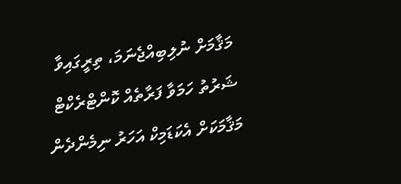މަޤާމަށް ނުލިބިއްޖެނަމަ، ތިރީގައިވާ ޝަރުތު ހަމަވާ ފަރާތެއް ކޮންޓްރެކްޓް މަޤާމަކަށް އެކަޑަމިކް އަހަރު ނިމެންދެން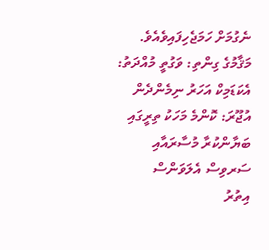ނެގުމަށް ހަމަޖެހިފައިވެއެވެ. މަޤާމުގެ ގިންތި: ވަގުތީ މުއްދަތު: އެކަޑަމިކް އަހަރު ނިމެންދެން އުޖޫރަ: ކޮންމެ މަހަކު ތިރީގައި ބަޔާންކުރާ މުސާރައާއި ސަރވިސް އެލަވަންސް
އިތުރު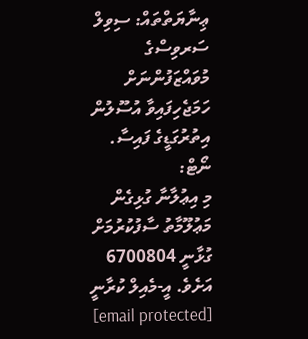ޢިނާޔަތްތައް: ސިވިލް ސަރވިސްގެ މުވައްޒަފުންނަށް ހަމަޖެހިފައިވާ އުސޫލުން އިތުރުގަޑީގެ ފައިސާ. ނޯޓް:
މި އިޢުލާނާ ގުޅިގެން މަޢުލޫމާތު ސާފުކުރުމަށް ގުޅާނީ 6700804 އަށެވެ. އީ-މެއިލް ކުރާނީ [email protected]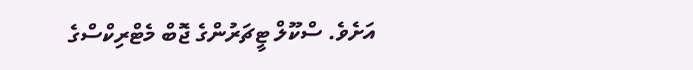އަށެވެ. ސްކޫލް ޓީޗަރުންގެ ޖޮބް މެޓްރިކްސްގެ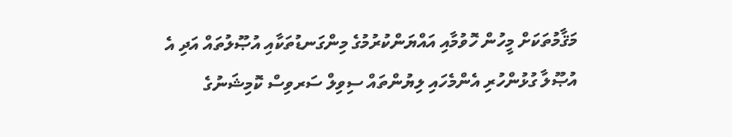މަޤާމުތަކަށް މީހުން ހޮވުމާއި އައްޔަންކުރުމުގެ މިންގަނޑުތަކާއި އުޞޫލުތައް އަދި އެ އުޞޫލާ ގުޅުންހުރި އެންމެހައި ލިޔުންތައް ސިވިލް ސަރވިސް ކޮމިޝަނުގެ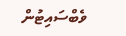ވެބްސައިޓުން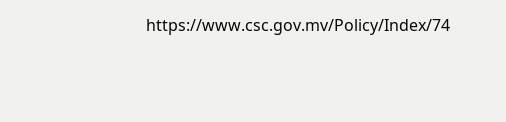https://www.csc.gov.mv/Policy/Index/74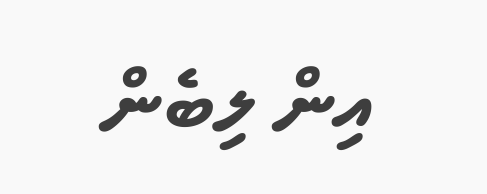އިން ލިބެން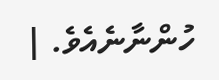ހުންނާނެއެވެ. |